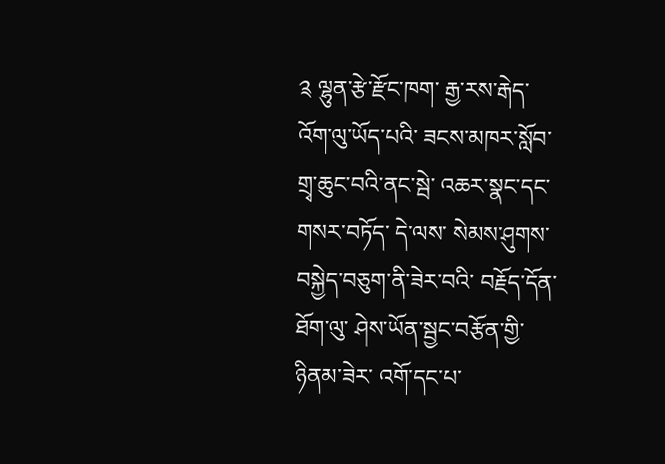༉ ལྷུན་རྩེ་རྫོང་ཁག་ རྒྱ་རས་རྒེད་འོག་ལུ་ཡོད་པའི་ ཟངས་མཁར་སློབ་གྲྭ་ཆུང་བའི་ནང་སྦེ་ འཆར་སྣང་དང་ གསར་བཏོད་ དེ་ལས་ སེམས་ཤུགས་བསྐྱེད་བཅུག་ནི་ཟེར་བའི་ བརྗོད་དོན་ཐོག་ལུ་ ཤེས་ཡོན་སྦྱང་བརྩོན་གྱི་ ཉིནམ་ཟེར་ འགོ་དང་པ་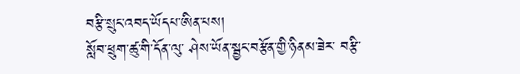བརྩི་སྲུང་འབད་ཡོདཔ་ཨིན་པས།
སློབ་ཕྲུག་ཚུ་གི་དོན་ལུ་ ཤེས་ཡོན་སྦྱང་བརྩོན་གྱི་ཉིནམ་ཟེར་ བརྩི་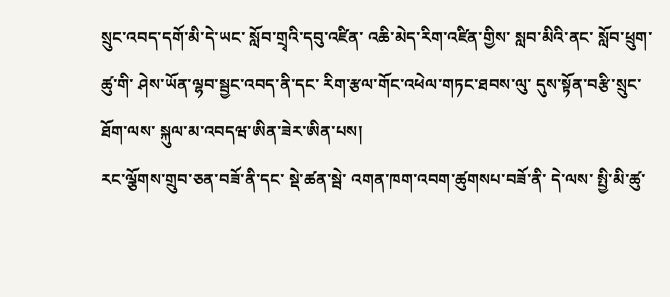སྲུང་འབད་དགོ་མི་དེ་ཡང་ སློབ་གྲྭའི་དབུ་འཛིན་ འཆི་མེད་རིག་འཛིན་གྱིས་ སླབ་མིའི་ནང་ སློབ་ཕྲུག་ཚུ་གི་ ཤེས་ཡོན་ལྷབ་སྦྱང་འབད་ནི་དང་ རིག་རྩལ་གོང་འཕེལ་གཏང་ཐབས་ལུ་ དུས་སྟོན་བརྩི་སྲུང་ཐོག་ལས་ སྐུལ་མ་འབདཝ་ཨིན་ཟེར་ཨིན་པས།
རང་ལྕོགས་གྲུབ་ཅན་བཟོ་ནི་དང་ སྡེ་ཚན་སྦེ་ འགན་ཁག་འབག་ཚུགསཔ་བཟོ་ནི་ དེ་ལས་ སྤྱི་མི་ཚུ་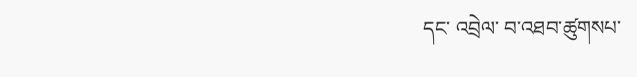དང་ འབྲེལ་ བ་འཐབ་ཚུགསཔ་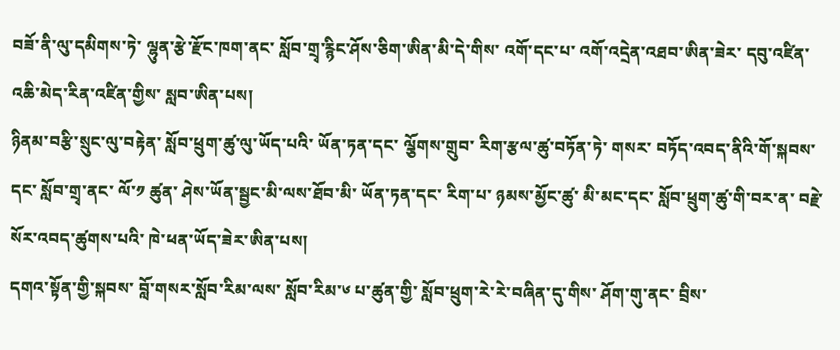བཟོ་ནི་ལུ་དམིགས་ཏེ་ ལྷུན་རྩེ་རྫོང་ཁག་ནང་ སློབ་གྲྭ་རྙིང་ཤོས་ཅིག་ཨིན་མི་དེ་གིས་ འགོ་དང་པ་ འགོ་འདྲེན་འཐབ་ཨིན་ཟེར་ དབུ་འཛིན་འཆི་མེད་རིན་འཛིན་གྱིས་ སླབ་ཨིན་པས།
ཉིནམ་བརྩི་སྲུང་ལུ་བརྟེན་ སློབ་ཕྲུག་ཚུ་ལུ་ཡོད་པའི་ ཡོན་ཏན་དང་ ལྕོགས་གྲུབ་ རིག་རྩལ་ཚུ་བཏོན་ཏེ་ གསར་ བཏོད་འབད་ནིའི་གོ་སྐབས་དང་ སློབ་གྲྭ་ནང་ ལོ་༡ ཚུན་ ཤེས་ཡོན་སྦྱང་མི་ལས་ཐོབ་མི་ ཡོན་ཏན་དང་ རིག་པ་ ཉམས་མྱོང་ཚུ་ མི་མང་དང་ སློབ་ཕྲུག་ཚུ་གི་བར་ན་ བརྗེ་སོར་འབད་ཚུགས་པའི་ ཁེ་ཕན་ཡོད་ཟེར་ཨིན་པས།
དགའ་སྟོན་གྱི་སྐབས་ བློ་གསར་སློབ་རིམ་ལས་ སློབ་རིམ་༦ པ་ཚུན་གྱི་ སློབ་ཕྲུག་རེ་རེ་བཞིན་དུ་གིས་ ཤོག་གུ་ནང་ བྲིས་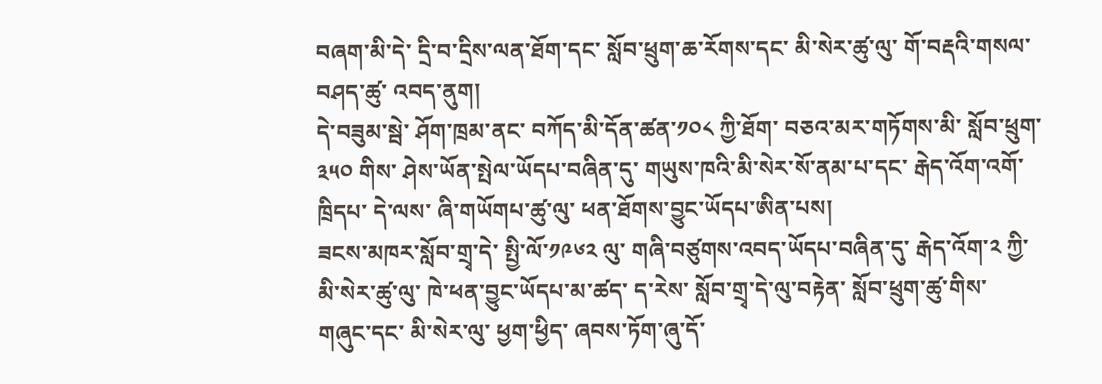བཞག་མི་དེ་ དྲི་བ་དྲིས་ལན་ཐོག་དང་ སློབ་ཕྲུག་ཆ་རོགས་དང་ མི་སེར་ཚུ་ལུ་ གོ་བརྡའི་གསལ་བཤད་ཚུ་ འབད་ནུག།
དེ་བཟུམ་སྦེ་ ཤོག་ཁྲམ་ནང་ བཀོད་མི་དོན་ཚན་༡༠༨ ཀྱི་ཐོག་ བཅའ་མར་གཏོགས་མི་ སློབ་ཕྲུག་༣༥༠ གིས་ ཤེས་ཡོན་སྤེལ་ཡོདཔ་བཞིན་དུ་ གཡུས་ཁའི་མི་སེར་སོ་ནམ་པ་དང་ རྒེད་འོག་འགོ་ཁྲིདཔ་ དེ་ལས་ ཞི་གཡོགཔ་ཚུ་ལུ་ ཕན་ཐོགས་བྱུང་ཡོདཔ་ཨིན་པས།
ཟངས་མཁར་སློབ་གྲྭ་དེ་ སྤྱི་ལོ་༡༩༦༢ ལུ་ གཞི་བཙུགས་འབད་ཡོདཔ་བཞིན་དུ་ རྒེད་འོག་༢ ཀྱི་མི་སེར་ཚུ་ལུ་ ཁེ་ཕན་བྱུང་ཡོདཔ་མ་ཚད་ ད་རེས་ སློབ་གྲྭ་དེ་ལུ་བརྟེན་ སློབ་ཕྲུག་ཚུ་གིས་ གཞུང་དང་ མི་སེར་ལུ་ ཕྱག་ཕྱིད་ ཞབས་ཏོག་ཞུ་དོ་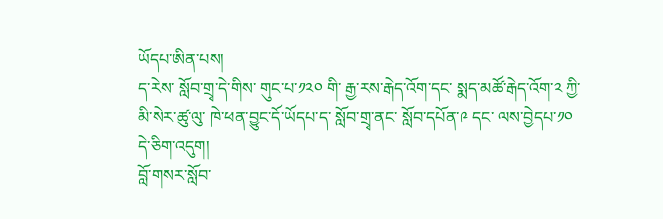ཡོདཔ་ཨིན་པས།
ད་རེས་ སློབ་གྲྭ་དེ་གིས་ གུང་པ་༡༢༠ གི་ རྒྱ་རས་རྒེད་འོག་དང་ སྨད་མཚོ་རྒེད་འོག་༢ ཀྱི་ མི་སེར་ཚུ་ལུ་ ཁེ་ཕན་བྱུང་དོ་ཡོདཔ་ད་ སློབ་གྲྭ་ནང་ སློབ་དཔོན་༩ དང་ ལས་བྱེདཔ་༡༠ དེ་ཅིག་འདུག།
བློ་གསར་སློབ་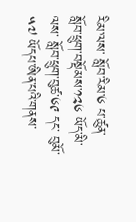རིམ་ལས་ སློབ་རིམ་༦ པ་ཚུན་ སློབ་ཕྲུག་བསྡོམས་༡༢༦ ཡོད་མི་ལས་ སློབ་ཕྲུག་བུཚ་༦༩ དང་ བུམོ་༥༧ ཡོདཔ་ཨིན་པའི་གནས་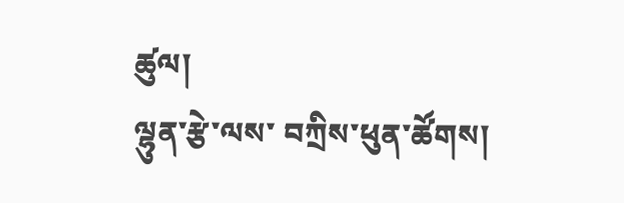ཚུལ།
ལྷུན་རྩེ་ལས་ བཀྲིས་ཕུན་ཚོགས།